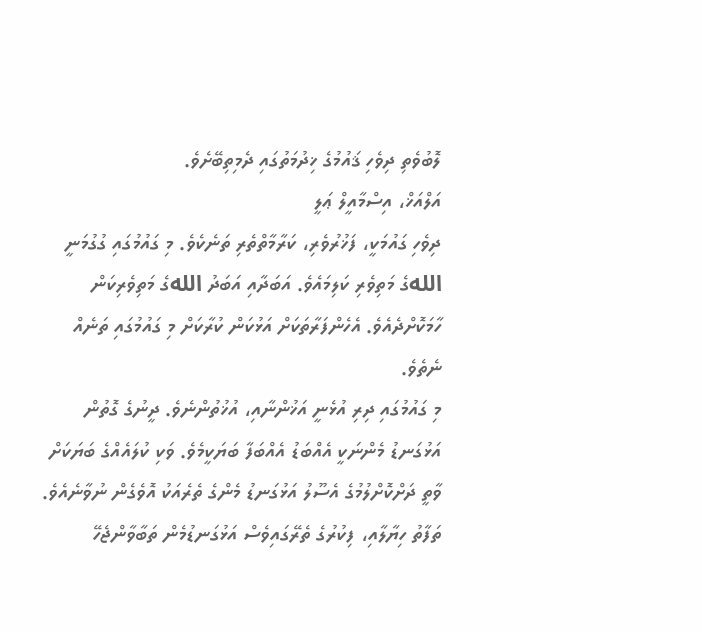ލޮބުވެތި ދިވެހި ޤައުމުގެ ޚިދުމަތުގައި ދެމިތިބޭށެވެ.
އަލްއަޚް، އިސްމާއީލް ޢަލީ
ދިވެހި ގައުމަކީ، ފަޚުރުވެރި، ކަރާމާތްތެރި ތަނެކެވެ. މި ގައުމުގައި ގުގުމަނީ اللهގެ މަތިވެރި ކަލިމައެވެ. އަބަދާއި އަބަދު اللهގެ މަތިވެރިކަން ހާމަކޮށްދެއެވެ. އެހެންފަރާތަކަށް އަޅުކަން ކުރާކަށް މި ގައުމުގައި ތަނެއް ނެތެވެ.
މި ގައުމުގައި ދިރި އުޅެނީ އަޚުންނާއި، އުޚުތުންނެވެ. ދީނުގެ ގޮތުން އަޅުގަނޑު މެންނަކީ އެއްބަޑު އެއްބަފާ ބަޔަކީމެވެ. ވަކި ކުލައެއްގެ ބަޔަކަށް ވާތީ ދަށްކޮށްލުމުގެ އެސޫލު އަޅުގަނޑު މެންގެ ތެރެއަކު އޮވެގެން ނުވާނެއެވެ. ތަފާތު ހިޔާލާއި، ފިކުރުގެ ތެރޭގައިވެސް އަޅުގަނޑުމެން ތަބާވާންޖެހޭ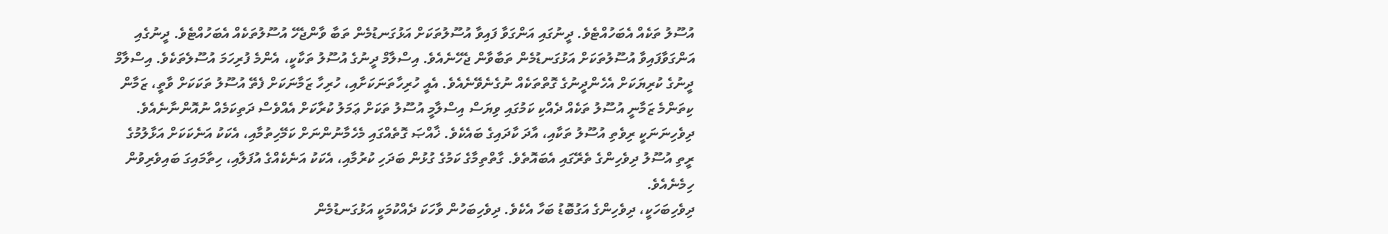އުސޫލު ތަކެއް އެބަހުއްޓެވެ. ދީނުގައި އަންގަވާ ފައިވާ އުސޫލުތަކަށް އަޅުގަނޑުމެން ތަބާ ވާންޖެހޭ އުސޫލުތަކެއް އެބަހުއްޓެވެ. ދީނުގެއި އަންގަވާފައިވާ އުސޫލުތަކަށް އަޅުގަނޑުމެން ތަބާވާން ޖެހޭނެއެވެ. އިސްލާމް ދީނުގެ އުސޫލު ތަކާކީ، އެންމެ ފުރިހަމަ އުސޫލެތަކެވެ. އިސްލާމް ދީނުގެ ކުރިޔަކަށް އެހެންދީނުގެ ގޮތްތަކެއް ނުގެނެވޭނެއެވެ. އެއީ ހުރިހާތަނަކަށާއި، ހުރިހާ ޒަމާނަކަށް ފެތޭ އުސޫލު ތަކަކަށް ވާތީ، ޒަމާން ކިތަންމެ ޒަމާނީ އުސޫލު ތަކެއް ދެއްކި ކަމުގައި ވިޔަސް އިސްލާމީ އުސޫލު ތަކަށް ޢަމަލު ކުރާކަށް އެއްވެސް ދަތިކަމެއް ނުއޮންނާނެއެވެ.
ދިވެހިނަނަކީ ރިވެތި އުސޫލު ތަކާއި، އާދަ ކާދައިގެ ބައެކެވެ. ޚާއްޞަ ގޮތެއްގައި މެހެމާނުންނަށް ކަމޭހިތުމާއި، އެކަކު އަނެކަކަށް އަޅާލުމުގެ ރީތި އުސޫލު ދިވެހިންގެ ތެރޭގައި އެބައޮތެވެ. ގާތްތިމާގެ ކަމުގެ ގުޅުން ބަދަހި ކުރުމާއި، އެކަކު އަނެކެއްގެ އުފަލާއި، ހިތާމައިގަ ބައިވެރިވުން ހިމެނެއެވެ.
ދިވެހިބަހަކީ، ދިވެހިންގެ އަގުބޮޑު ބަހާ އެކެވެ. ދިވެހިބަހުން ވާހަކަ ދެއްކުމަކީ އަޅުގަނޑުމެން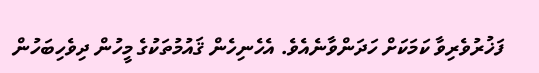ފަޚުރުވެރިވާ ކަމަކަށް ހަދަންވާނެއެވެ. އެހެނިހެން ޤައުމުތަކުގެ މީހުން ދިވެހިބަހުން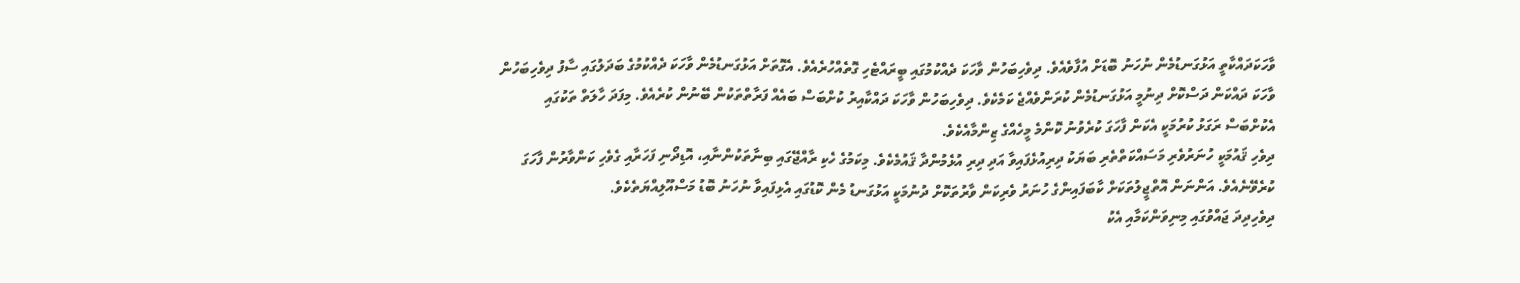ވާހަކަދައްކާތީ އަޅުގަނޑުމެން ނުހަނު ބޮޑަށް އުފާވެއެވެ. ދިވެހިބަހުން ވާހަކަ ދެއްކުމުގައި ބީރައްޓެހި ގޮތެއްހުރެއެވެ. އެގޮތަށް އަޅުގަނޑުމެން ވާހަކަ ދެއްކުމުގެ ބަދަލުގައި ސާފު ދިވެހިބަހުން ވާހަކަ ދައްކަން ދަސްކޮށް ދިނުމީ އަޅުގަނޑުމެން ކުރަންވެއްޖެ ކަމެކެވެ. ދިވެހިބަހުން ވާހަކަ ދައްކާއިރު ކުށްބަސް ބައެއް ފަރާތްތަކުން ބޭނުން ކުރެއެވެ. މިފަދަ ހާލަތް ތަކުގައި އެކުށްބަސް ރަގަޅު ކުރުމަކީ އެކަން ފާހަގަ ކުރެވުނު ކޮންމެ މީހެއްގެ ޒިންމާއެކެވެ.
ދިވެހި ޤައުމަކީ ހުނަރުވެރި މަސައްކަތްތެރި ބަޔަކު ދިރިއުޅެފައިވާ އަދި ދިރި އުޅެމުންދާ ޤައުމެކެވެ. މިކަމުގެ ހެކި ރާއްޖޭގައި ބިނާތަކުންނާއި، އޮޑިދޯނި ފަހަރާއި ގެވެހި ކަންވާރުން ފާހަގަ ކުރެވޭނެއެވެ. އަންނަން އޮތްޖީލުތަކަށް ކާބަފައިންގެ ހުނަރު ވެރިކަން ވާރުތަކޮށް ދުނުމަކީ އަޅުގަނޑު މެން ކޮޑުގައި އެޅިފައިވާ ނުހަނު ބޮޑު މަސްއޫލިއްޔަތެކެވެ.
ދިވެހިދިދަ ޖައްވުގައި މިނިވަންކަމާއި އެކު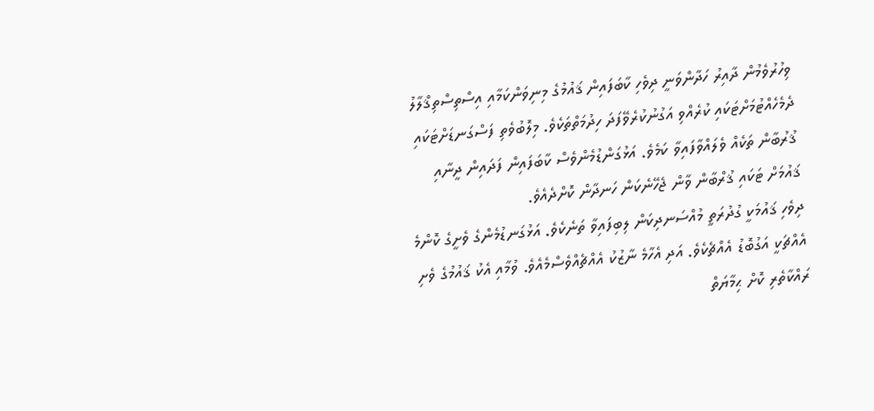ވިހުރުވެމުން ދާއިރު ހަދާންވަނީ ދިވެހި ކާބަފައިން ޤައުމުގެ މިނިވަންކަމާއި އިސްތިސްތިޤްލާލު ދެމެހެއްޓުމަށްޓަކައި ކުރެއްވި އަގުނުކުރެވޭފަދަ ހިދުމަތްތަކެވެ. މިލޮބުވެތި ފަސްގަނޑަށްޓަކައި ޤުރުބާން ތަކެއް ވެލައްވާފައިވާ ކަމެވެ. އަޅުގަންޑުމެންވެސް ކާބަފައިން ފަދައިން ދީނާއި ޤައުމަށް ޓަކައި ޤުރްބާން ވާން ޖެހޭނެކަން ހަނދާން ކޮށްދެއެވެ.
ދިވެހި ޤައުމަކީ ގުދުރަތީ މުއްސަނދިކަން ލިބިފައިވާ ތަނެކެވެ. އަޅުގަނޑުމެންގެ ވެށީގެ ކޮންމެ އެއްޗަކީ އަގުބޮޑު އެއްޗެކެވެ. އަދި އެހާމެ ނާޒުކު އެއްޗެއްވެސްމެއެވެ. ވުމާއި އެކު ޤައުމުގެ ވެށި ރައްކާތެރި ކޮށް ޙިމާޔަތް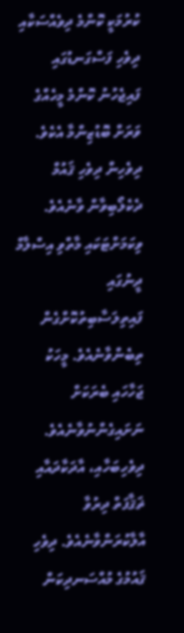ކުރުމަކީ ކޮންމެ ދިވެއްސަކާއި ދިވެހި ފަސްގަނޑުގައި ފައިޖެހުނު ކޮންމެ މީހެއްގެ ވަރަށް ބޮޑުޒިންމާ އެކެވެ.
ދިވެހިން ދިވެހި ޤައުމް ދެކެލޯބިވާން ވާނެއެވެ. ވިކަމަށްޓަކައި މާތްވި އިސްލާމް ދީނުގައި ފައިތިލަސާބިތުކޮށްގެން ތިބެންވާނެއެވެ. މީހަކު ޖަހާހައި ބެރަކަށް ނަށައިގެންނުވާނެއެވެ. ދިވެހިބަހާއި، އާދަކާދައާއި ޡަޤާފަތް ދިރުވާ އާލާކުރަންވާނެއެވެ. ދިވެހި ޤައުމުގެ މުއްސަނދިކަން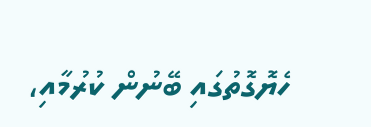ހެޔޮގޮތުގައި ބޭނުން ކުރުމާއި،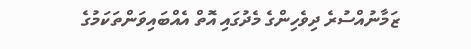ޒަމާނުއްސުރެ ދިވެހިންގެ މެދުގައި އޮތް އެއްބައިވަންތަކަމުގެ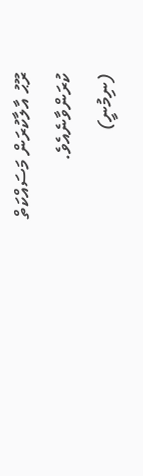ރޫޙު އާލާކުރަން މަސައްކަތް ކުރަންވާނެއެވެ.
(ނިމުނީ)